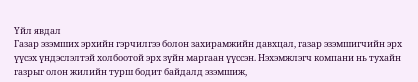Үйл явдал
Газар эзэмших эрхийн гэрчилгээ болон захирамжийн давхцал, газар эзэмшигчийн эрх үүсэх үндэслэлтэй холбоотой эрх зүйн маргаан үүссэн. Нэхэмжлэгч компани нь тухайн газрыг олон жилийн турш бодит байдалд эзэмшиж,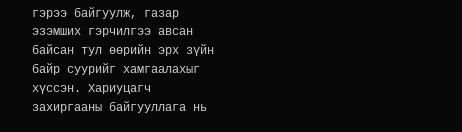гэрээ байгуулж, газар эзэмших гэрчилгээ авсан байсан тул өөрийн эрх зүйн байр суурийг хамгаалахыг хүссэн. Хариуцагч захиргааны байгууллага нь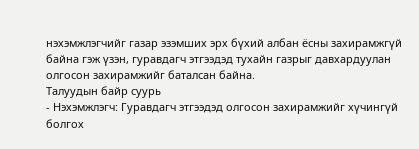нэхэмжлэгчийг газар эзэмших эрх бүхий албан ёсны захирамжгүй байна гэж үзэн, гуравдагч этгээдэд тухайн газрыг давхардуулан олгосон захирамжийг баталсан байна.
Талуудын байр суурь
- Нэхэмжлэгч: Гуравдагч этгээдэд олгосон захирамжийг хүчингүй болгох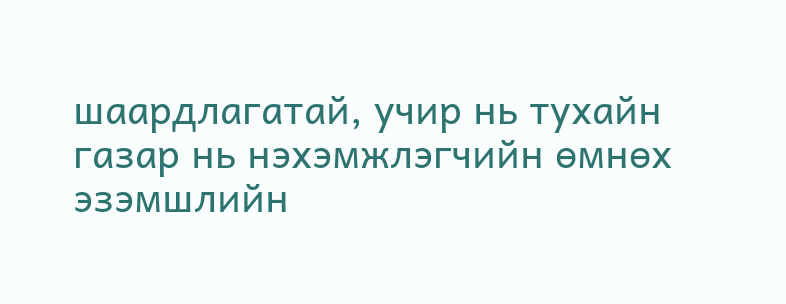шаардлагатай, учир нь тухайн газар нь нэхэмжлэгчийн өмнөх эзэмшлийн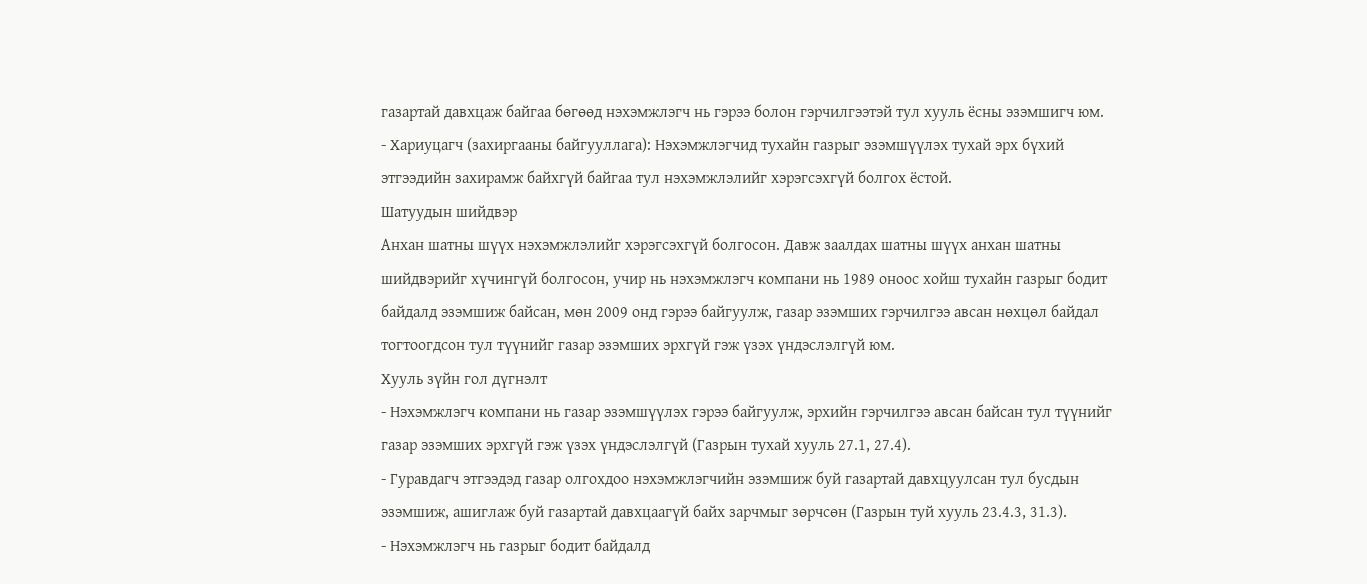газартай давхцаж байгаа бөгөөд нэхэмжлэгч нь гэрээ болон гэрчилгээтэй тул хууль ёсны эзэмшигч юм.
- Хариуцагч (захиргааны байгууллага): Нэхэмжлэгчид тухайн газрыг эзэмшүүлэх тухай эрх бүхий этгээдийн захирамж байхгүй байгаа тул нэхэмжлэлийг хэрэгсэхгүй болгох ёстой.
Шатуудын шийдвэр
Анхан шатны шүүх нэхэмжлэлийг хэрэгсэхгүй болгосон. Давж заалдах шатны шүүх анхан шатны шийдвэрийг хүчингүй болгосон, учир нь нэхэмжлэгч компани нь 1989 оноос хойш тухайн газрыг бодит байдалд эзэмшиж байсан, мөн 2009 онд гэрээ байгуулж, газар эзэмших гэрчилгээ авсан нөхцөл байдал тогтоогдсон тул түүнийг газар эзэмших эрхгүй гэж үзэх үндэслэлгүй юм.
Хууль зүйн гол дүгнэлт
- Нэхэмжлэгч компани нь газар эзэмшүүлэх гэрээ байгуулж, эрхийн гэрчилгээ авсан байсан тул түүнийг газар эзэмших эрхгүй гэж үзэх үндэслэлгүй (Газрын тухай хууль 27.1, 27.4).
- Гуравдагч этгээдэд газар олгохдоо нэхэмжлэгчийн эзэмшиж буй газартай давхцуулсан тул бусдын эзэмшиж, ашиглаж буй газартай давхцаагүй байх зарчмыг зөрчсөн (Газрын туй хууль 23.4.3, 31.3).
- Нэхэмжлэгч нь газрыг бодит байдалд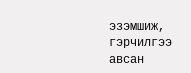эзэмшиж, гэрчилгээ авсан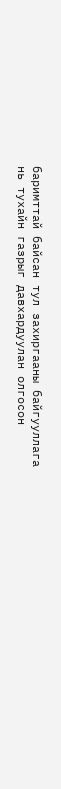баримттай байсан тул захиргааны байгууллага нь тухайн газрыг давхардуулан олгосон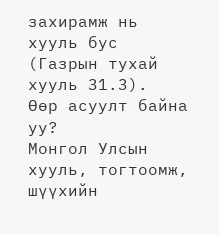захирамж нь хууль бус (Газрын тухай хууль 31.3).
Өөр асуулт байна уу?
Монгол Улсын хууль, тогтоомж, шүүхийн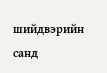шийдвэрийн санд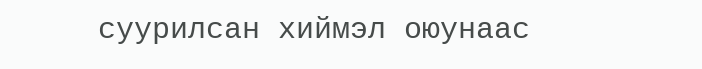суурилсан хиймэл оюунаас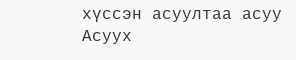хүссэн асуултаа асуу
Асуух